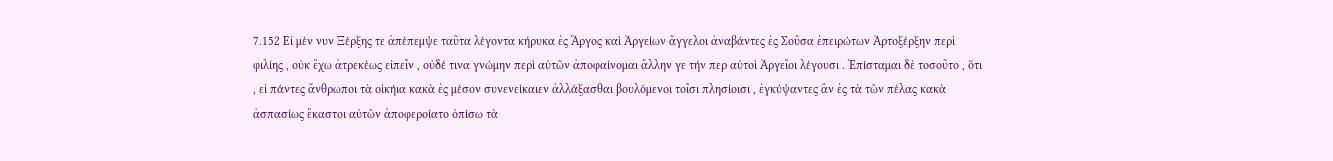7.152 Εἰ μέν νυν Ξέρξης τε ἀπέπεμψε ταῦτα λέγοντα κήρυκα ἐς Ἄργος καὶ Ἀργείων ἄγγελοι ἀναβάντες ἐς Σοῦσα ἐπειρώτων Ἀρτοξέρξην περὶ φιλίης , οὐκ ἔχω ἀτρεκέως εἰπεῖν , οὐδέ τινα γνώμην περὶ αὐτῶν ἀποφαίνομαι ἄλλην γε τήν περ αὐτοὶ Ἀργεῖοι λέγουσι . Ἐπίσταμαι δὲ τοσοῦτο , ὅτι , εἰ πάντες ἄνθρωποι τὰ οἰκήια κακὰ ἐς μέσον συνενείκαιεν ἀλλάξασθαι βουλόμενοι τοῖσι πλησίοισι , ἐγκύψαντες ἂν ἐς τὰ τῶν πέλας κακὰ ἀσπασίως ἕκαστοι αὐτῶν ἀποφεροίατο ὀπίσω τὰ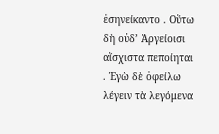ἐσηνείκαντο . Οὕτω δὴ οὐδ’ Ἀργείοισι αἴσχιστα πεποίηται . Ἐγὼ δὲ ὀφείλω λέγειν τὰ λεγόμενα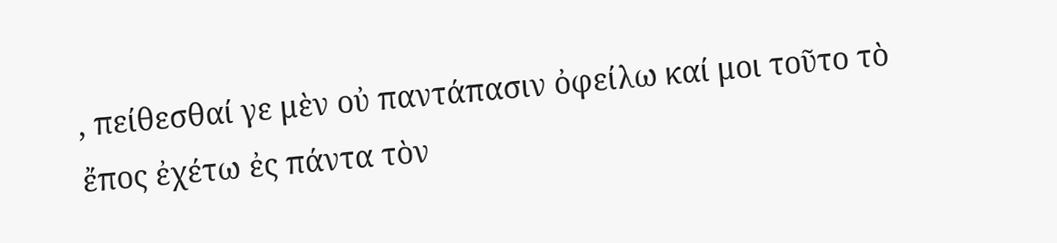, πείθεσθαί γε μὲν οὐ παντάπασιν ὀφείλω καί μοι τοῦτο τὸ ἔπος ἐχέτω ἐς πάντα τὸν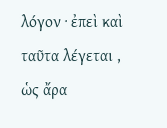λόγον · ἐπεὶ καὶ ταῦτα λέγεται , ὡς ἄρα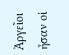Ἀργεῖοι ἦσαν οἱ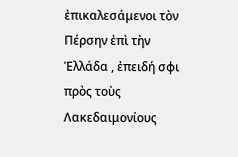ἐπικαλεσάμενοι τὸν Πέρσην ἐπὶ τὴν Ἑλλάδα , ἐπειδή σφι πρὸς τοὺς Λακεδαιμονίους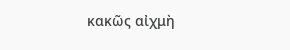κακῶς αἰχμὴ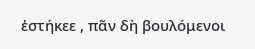ἑστήκεε , πᾶν δὴ βουλόμενοι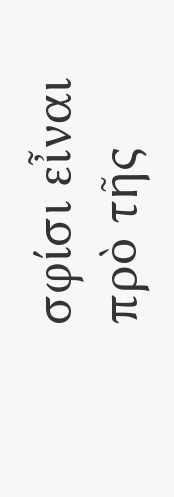σφίσι εἶναι πρὸ τῆς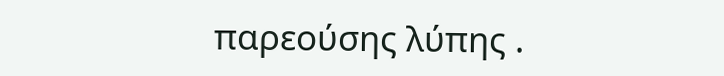παρεούσης λύπης .